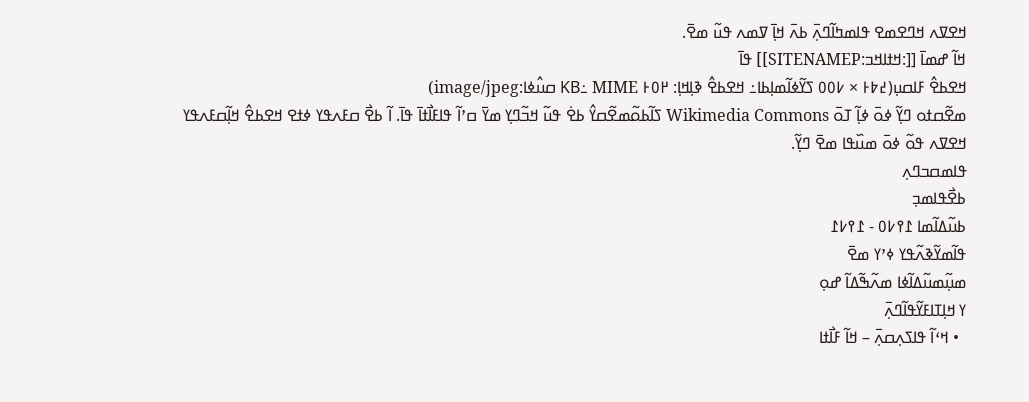ߞߐߜߍ ߞߣߐߘߐ ߟߊߘߤߊ߬ߣߍ߲߫ ߕߍ߫ ߞߊ߲߫ ߜߘߍ ߟߎ߬ ߘߐ߫.
ߞߊ߬ ߝߘߊ߫ [[:ߞߙߊߞߏ:SITENAMEP]] ߟߊ߫
ߞߐߕߐ߮ ߓߊߛߎ߲(߄߈߅ × ߇߀߀ ߖߌ߬ߦߊ߬ߘߊ߲ߕߊ߸ ߞߐߕߐ߮ ߢߊ߲ߞߊ߲: ߂߀߅ KB߸ MIME ߛߎ߮ߦߊ:image/jpeg)
ߘߐ߬ߛߙߋ ߣߌ߲߬ ߦߋ߫ ߦߊ߲߬ ߠߋ߫ Wikimedia Commons ߖߊ߬ߕߋ߬ߘߐ߬ߛߌ߮ ߕߐ߭ ߟߎ߬ ߞߏ߬ߣߌ߲ ߘߌ߫ ߛߴߊ߬ ߟߊߓߊ߯ߙߊ߫ ߟߊ߫. ߊ߬ ߕߐ߯ ߛߓߍߟߌ ߦߙߐ ߞߐߕߐ߮ ߞߊ߲߬ߛߓߍߟߌ ߞߐߜߍ ߟߋ߬ ߦߋ߫ ߘߎ߰ߟߊ ߘߐ߫ ߣߌ߲߬.
ߟߊߘߛߏߣߍ߲
ߕߐ߯ߟߊߘߏ߲
ߕߎ߬ߡߊ߬ߘߊ ߁߉߇߀ - ߁߉߇߁
ߟߊ߬ߘߌ߬ߢߍ߬ߟߌ ߦߴߌ ߘߐ߫
ߘߎ߲߬ߘߎ߬ߡߊ߬ߦߊ ߘߍ߬ߒ߬ߡߊ߬ ߝߋ߲
ߌ ߞߊ߲ߠߊߓߌ߬ߟߊ߬ߣߍ߲߫
  • ߞߵߊ߬ ߟߊߖߍ߲ߛߍ߲߫ – ߞߊ߬ ߓߊ߯ߙߊ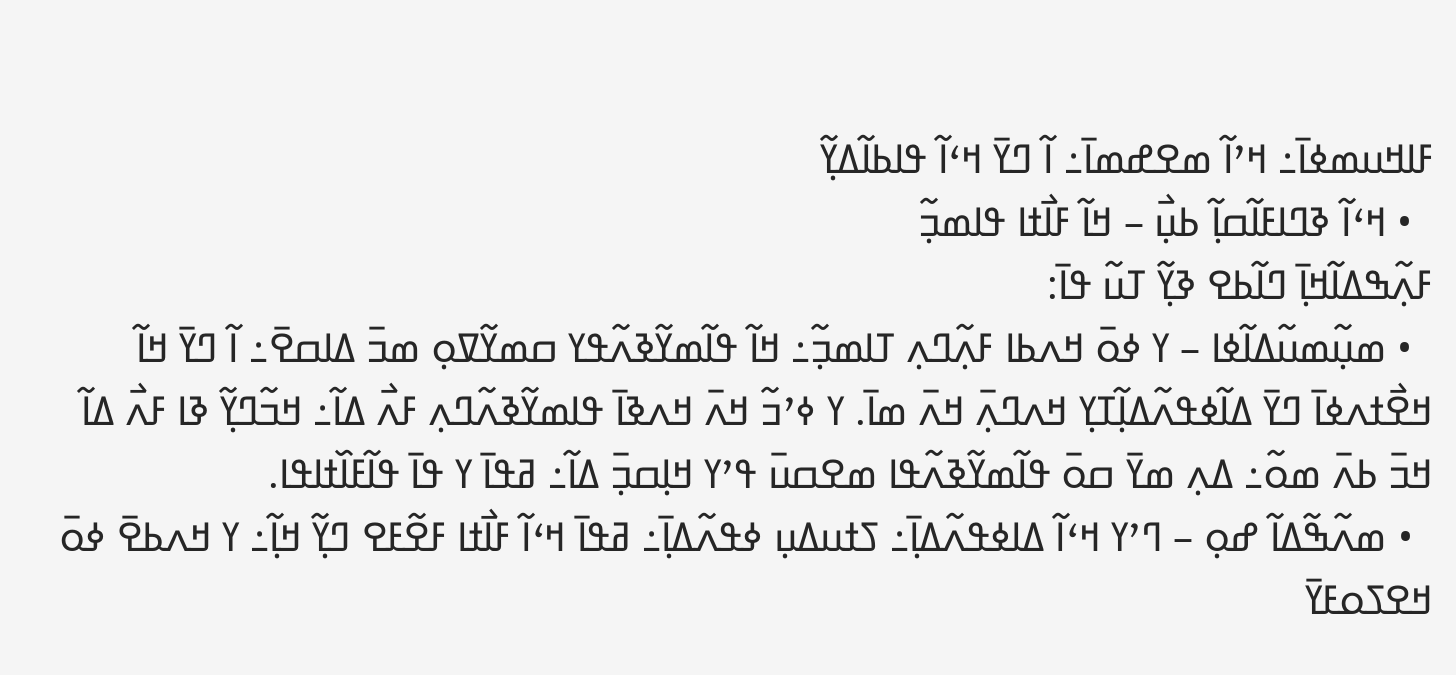ߓߊߞߎߘߦߊ߫߸ ߞߴߊ߬ ߘߐߝߘߊ߫߸ ߊ߬ ߣߌ߫ ߞߵߊ߬ ߟߊߕߊ߬ߡߌ߲߬
  • ߞߵߊ߬ ߢߣߊߓߊ߬ߛߊ߲߬ ߕߎ߲߯ – ߞߊ߬ ߓߊ߯ߙߊ ߟߊߘߏ߲߬
ߓߍ߲߬ߒߡߊ߬ߞߊ߲߫ ߣߊ߬ߕߐ ߢߌ߲߬ ߠߎ߬ ߟߊ߫:
  • ߘߎ߲߬ߘߎ߬ߡߊ߬ߦߊ – ߌ ߦߋ߫ ߞߍߕߊ ߓߍ߲߬ߣߍ߲ ߠߊߘߏ߲߬߸ ߞߊ߬ ߟߊ߬ߘߌ߬ߢߍ߬ߟߌ ߛߘߌ߬ߜߋ߲ ߘߏ߫ ߡߊߛߐ߫߸ ߊ߬ ߣߌ߫ ߞߊ߬ ߞߐ߯ߙߍߦߊ߫ ߣߌ߫ ߡߊ߬ߦߟߍ߬ߡߊ߲߬ߠߌ߲ ߞߍߣߍ߲߫ ߞߍ߫ ߘߊ߫. ߌ ߦߴߏ߬ ߞߍ߫ ߞߍߢߊ߫ ߟߊߘߌ߬ߢߍ߬ߣߍ߲ ߓߍ߯ ߡߊ߬߸ ߞߏ߬ߣߌ߲߬ ߢߊ ߓߍ߯ ߡߊ߬ ߞߏ߫ ߕߍ߫ ߘߋ߬߸ ߡߍ߲ ߘߌ߫ ߛߋ߫ ߟߊ߬ߘߌ߬ߢߍ߬ߟߊ ߘߐߛߎ߫ ߟߴߌ ߞߊ߲ߛߏ߲߫ ߡߊ߬߸ ߥߟߊ߫ ߌ ߟߊ߫ ߟߊ߬ߓߊ߰ߙߊߟߊ.
  • ߘߍ߬ߒ߬ߡߊ߬ ߝߋ߲ – ߣߴߌ ߞߵߊ߬ ߡߊߦߟߍ߬ߡߊ߲߫߸ ߖߙߎߡߎ߲ ߦߟߍ߬ߡߊ߲߫߸ ߥߟߊ߫ ߞߵߊ߬ ߓߊ߯ߙߊ ߓߐ߬ߓߐ ߣߌ߲߬ ߞߊ߲߬߸ ߌ ߞߍߕߐ߫ ߦߋ߫ ߞߐߖߋߓߌ߫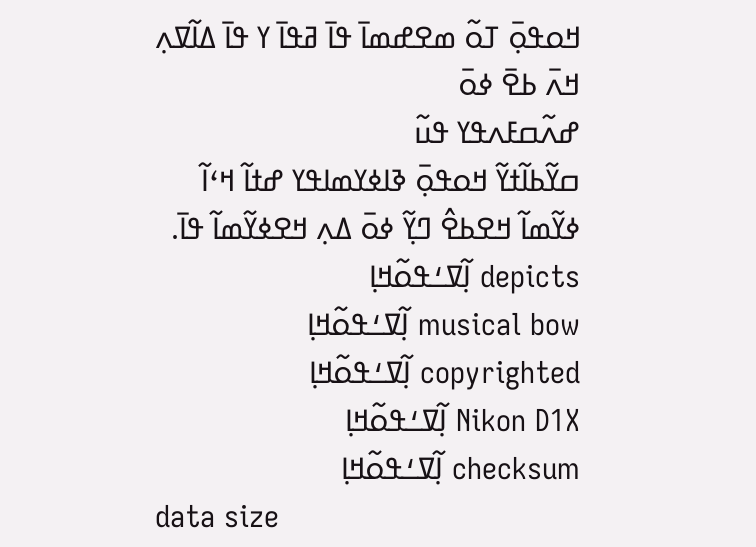ߞߋߟߋ߲߫ ߠߋ߬ ߘߐߝߘߊ߫ ߟߊ߫ ߥߟߊ߫ ߌ ߟߊ߫ ߡߊ߬ߜߍ߲ ߞߍ߫ ߕߐ߫ ߦߋ߫
ߝߍ߬ߛߓߍߟߌ ߟߎ߬
ߛߌ߬ߕߊ߬ߙߌ߬ ߞߋߟߋ߲߫ ߢߊߦߌߘߊߟߌ ߝߙߊ߬ ߞߵߊ߬ ߦߌ߬ߘߊ߬ ߞߐߕߐ߮ ߣߌ߲߬ ߦߋ߫ ߡߍ߲ ߞߐߦߌ߬ߘߊ߬ ߟߊ߫.
depicts ߊ߲߬ߜߑߟߋ߬ߞߊ߲
musical bow ߊ߲߬ߜߑߟߋ߬ߞߊ߲
copyrighted ߊ߲߬ߜߑߟߋ߬ߞߊ߲
Nikon D1X ߊ߲߬ߜߑߟߋ߬ߞߊ߲
checksum ߊ߲߬ߜߑߟߋ߬ߞߊ߲
data size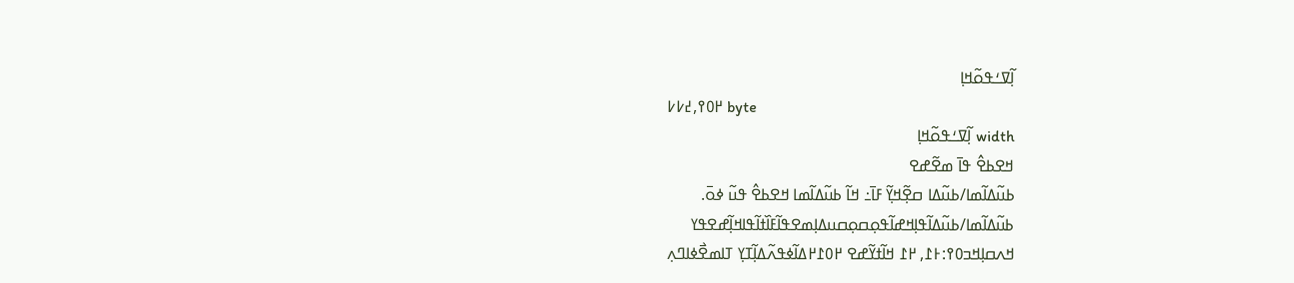ߊ߲߬ߜߑߟߋ߬ߞߊ߲
߂߀߉,߄߇߇ byte
width ߊ߲߬ߜߑߟߋ߬ߞߊ߲
ߞߐߕߐ߮ ߟߊ߫ ߘߐ߬ߝߐ
ߕߎ߬ߡߊ߬ߘߊ/ߕߎ߬ߡߊ ߛߐ߲߬ߞߌ߲߬ ߓߊ߫߸ ߞߊ߬ ߕߎ߬ߡߊ߬ߘߊ ߞߐߕߐ߮ ߟߎ߬ ߦߋ߫.
ߕߎ߬ߡߊ߬ߘߊ/ߕߎ߬ߡߊ߬ߟߊ߲ߞߝߊ߬ߟߋ߲ߛߋ߲ߛߎߡߊ߲ߘߐߟߊ߬ߓߊ߰ߙߊ߬ߟߊߞߊ߲߬ߝߐߟߌ
ߞߍߛߊ߲ߞߏ߀߉:߅߁, ߂߁ ߞߊ߬ߙߌ߬ߝߐ ߂߀߁߂ߡߊ߬ߦߟߍ߬ߡߊ߲߬ߠߌ߲ ߠߊߘߐ߯ߦߊߣߍ߲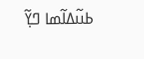ߕߎ߬ߡߊ߬ߘߊ ߣߌ߲߬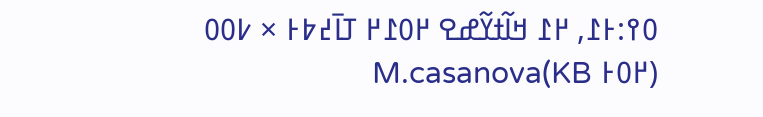߀߉:߅߁, ߂߁ ߞߊ߬ߙߌ߬ߝߐ ߂߀߁߂ ߠߊ߫߄߈߅ × ߇߀߀ (߂߀߅ KB)M.casanova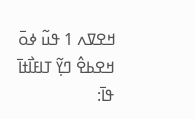ߞߐߜߍ 1 ߟߎ߬ ߦߋ߫ ߞߐߕߐ߮ ߣߌ߲߬ ߠߊߓߊ߯ߙߊ߫ ߟߊ߫: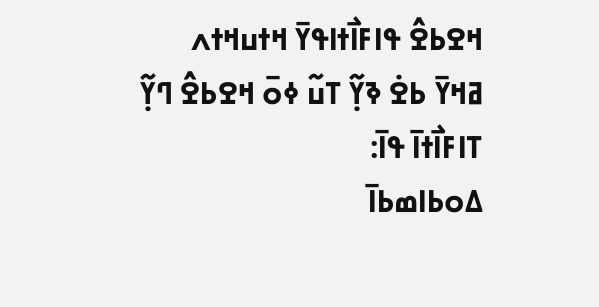ߞߐߕߐ߮ ߟߊߓߊ߯ߙߊߟߌ߫ ߞߙߎߞߙߍ
ߥߞߌ߫ ߕߐ߭ ߢߌ߲߬ ߠߎ߬ ߦߋ߫ ߞߐߕߐ߮ ߣߌ߲߬ ߠߊߓߊ߯ߙߊ߫ ߟߊ߫:
ߡߋߕߊߘߕߊ߫